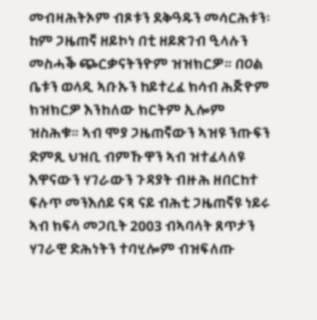መብዛሕትኦም ብጾቱን ደቅዓዱን መሳርሕቱን፡ ከም ጋዜጠኛ ዘይኮነ በቲ ዘይጽገብ ዒላሉን መስሓቕ ጭርቃናትንዮም ዝዝክርዎ። በዐል ቤቱን ወላዲ ኣቡኡን ከይተረፈ ክሳብ ሕጅዮም ክዝክርዎ እንከለው ክርትም ኢሎም ዝስሕቁ። ኣብ ሞያ ጋዜጠኛውን ኣዝዩ ንጡፍን ድምጺ ህዝቢ ብምኹዋን ኣብ ዝተፈላለዩ እዋናውን ሃገራውን ጉዳያት ብዙሕ ዘበርከተ ፍሉጥ መንእሰይ ናጻ ናይ ብሕቲ ጋዜጠኛዩ ነይሩ ኣብ ክፍላ መጋቢት 2003 ብኣባላት ጸጥታን ሃገራዊ ድሕነትን ተባሂሎም ብዝፍለጡ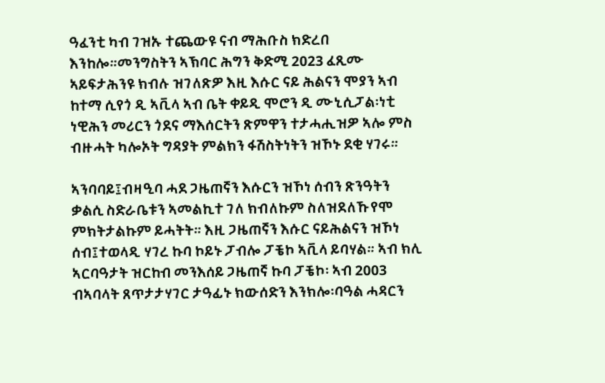ዓፈንቲ ካብ ገዝኡ ተጨውዩ ናብ ማሕቡስ ክድረበ እንከሎ።መንግስትን ኣኽባር ሕግን ቅድሚ 2023 ፈጺሙ ኣይፍታሕንዩ ክብሉ ዝገለጽዎ እዚ እሱር ናይ ሕልናን ሞያን ኣብ ከተማ ሲየጎ ዲ ኣቪላ ኣብ ቤት ቀይዲ ሞሮን ዲ ሙኒሲፓል፡ነቲ ነዊሕን መሪርን ጎደና ማእሰርትን ጽምዋን ተታሓሒዝዎ ኣሎ ምስ ብዙሓት ካሎኦት ግዳያት ምልክን ፋሽስትነትን ዝኾኑ ደቂ ሃገሩ።

ኣንባባይ፤ብዛዒባ ሓደ ጋዜጠኛን እሱርን ዝኾነ ሰብን ጽንዓትን ቃልሲ ስድራቤቱን ኣመልኪተ ገለ ክብለኩም ስለዝደለኹየሞ ምክትታልኩም ይሓትት። እዚ ጋዜጠኛን እሱር ናይሕልናን ዝኾነ ሰብ፤ተወላዲ ሃገረ ኩባ ኮይኑ ፓብሎ ፓቼኮ ኣቪላ ይባሃል። ኣብ ክሊ ኣርባዓታት ዝርከብ መንእሰይ ጋዜጠኛ ኩባ ፓቼኮ፡ ኣብ 2003 ብኣባላት ጸጥታታሃገር ታዓፊኑ ክውሰድን እንክሎ፡ባዓል ሓዳርን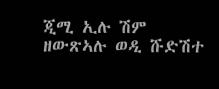ጂሚ ኢሉ ሽም ዘውጽኣሉ ወዲ ሹድሽተ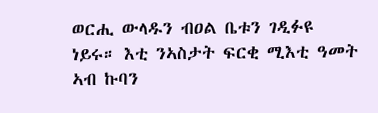ወርሒ ውላዱን ብዐል ቤቱን ገዲፉዩ ነይሩ። እቲ ንኣስታት ፍርቂ ሚእቲ ዓመት ኣብ ኩባን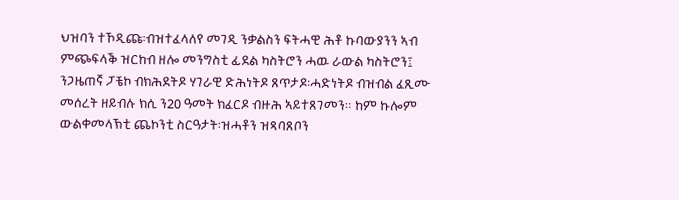ህዝባን ተኾዲጩ፡ብዝተፈላለየ መገዲ ንቃልስን ፍትሓዊ ሕቶ ኩባውያንን ኣብ ምጭፍላቕ ዝርከብ ዘሎ መንግስቲ ፊደል ካስትሮን ሓዉ ራውል ካስትሮን፤ ንጋዜጠኛ ፓቼኮ ብክሕደትዶ ሃገራዊ ድሕነትዶ ጸጥታዶ፡ሓድነትዶ ብዝብል ፈጺሙ መሰረት ዘይብሉ ክሲ ን20 ዓመት ክፈርዶ ብዙሕ ኣይተጸገመን። ከም ኩሎም ውልቀመላኽቲ ጨኮንቲ ስርዓታት፡ዝሓቶን ዝጻባጸቦን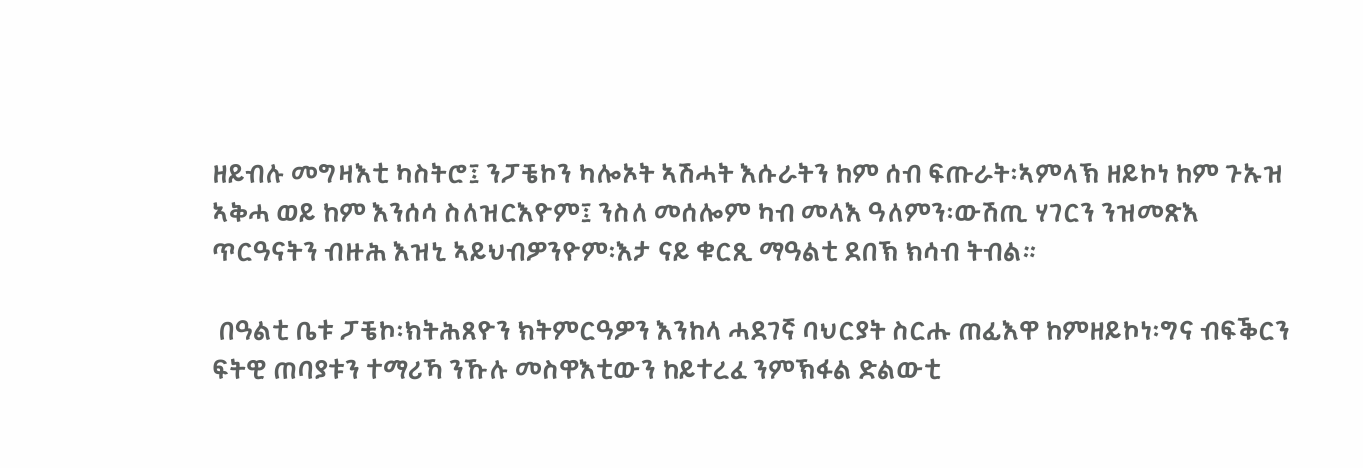ዘይብሉ መግዛእቲ ካስትሮ፤ ንፓቼኮን ካሎኦት ኣሽሓት እሱራትን ከም ሰብ ፍጡራት፡ኣምላኽ ዘይኮነ ከም ጉኡዝ ኣቅሓ ወይ ከም እንሰሳ ስለዝርእዮም፤ ንስለ መሰሎም ካብ መላእ ዓለምን፡ውሽጢ ሃገርን ንዝመጽእ ጥርዓናትን ብዙሕ እዝኒ ኣይህብዎንዮም፡እታ ናይ ቁርጺ ማዓልቲ ደበኽ ክሳብ ትብል።

 በዓልቲ ቤቱ ፓቼኮ፡ክትሕጸዮን ክትምርዓዎን እንከላ ሓደገኛ ባህርያት ስርሑ ጠፊእዋ ከምዘይኮነ፡ግና ብፍቕርን ፍትዊ ጠባያቱን ተማሪኻ ንኹሉ መስዋእቲውን ከይተረፈ ንምኽፋል ድልውቲ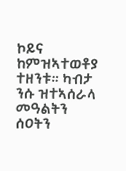ኮይና ከምዝኣተወቶያ ተዘንቱ። ካብታ ንሱ ዝተኣሰራላ መዓልትን ሰዐትን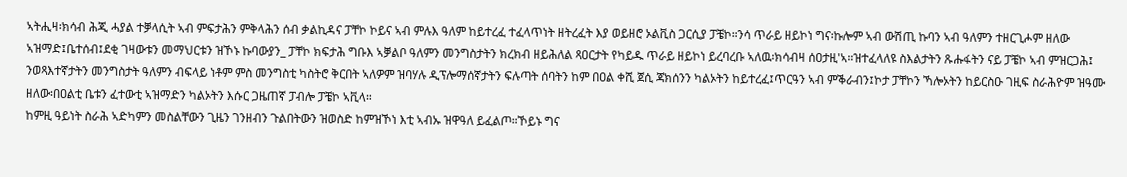ኣትሒዛ፡ክሳብ ሕጂ ሓያል ተቓላሲት ኣብ ምፍታሕን ምቅላሕን ሰብ ቃልኪዳና ፓቸኮ ኮይና ኣብ ምሉእ ዓለም ከይተረፈ ተፈላጥነት ዘትረፈት እያ ወይዘሮ ኦልቪስ ጋርሲያ ፓቼኮ።ንሳ ጥራይ ዘይኮነ ግና፡ኩሎም ኣብ ውሽጢ ኩባን ኣብ ዓለምን ተዘርጊሖም ዘለው ኣዝማድ፤ቤተሰብ፤ደቂ ገዛውቱን መማህርቱን ዝኾኑ ኩባውያን_ ፓቸኮ ክፍታሕ ግቡእ ኣቓልቦ ዓለምን መንግስታትን ክረክብ ዘይሕለል ጻዐርታት የካይዱ ጥራይ ዘይኮነ ይረባረቡ ኣለዉ፡ክሳብዛ ሰዐታዚ'ኣ።ዝተፈላለዩ ስእልታትን ጹሑፋትን ናይ ፓቼኮ ኣብ ምዝርጋሕ፤ ንወጻእተኛታትን መንግስታት ዓለምን ብፍላይ ነቶም ምስ መንግስቲ ካስትሮ ቅርበት ኣለዎም ዝባሃሉ ዲፕሎማሰኛታትን ፍሉጣት ሰባትን ከም በዐል ቀሺ ጀሲ ጃክሰንን ካልኦትን ከይተረፈ፤ጥርዓን ኣብ ምቕራብን፤ኮታ ፓቸኮን ኻሎኦትን ከይርስዑ ገዚፍ ስራሕዮም ዝዓሙ ዘለው፡በዐልቲ ቤቱን ፈተውቲ ኣዝማድን ካልኦትን እሱር ጋዜጠኛ ፓብሎ ፓቼኮ ኣቪላ።
ከምዚ ዓይነት ስራሕ ኣድካምን መስልቸውን ጊዜን ገንዘብን ጉልበትውን ዝወስድ ከምዝኾነ እቲ ኣብኡ ዝዋዓለ ይፈልጦ።ኾይኑ ግና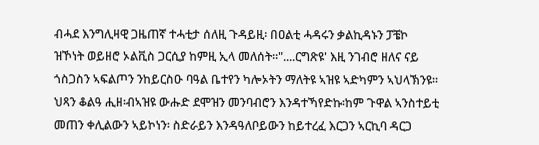ብሓደ እንግሊዛዊ ጋዜጠኛ ተሓቲታ ሰለዚ ጉዳይዚ፡ በዐልቲ ሓዳሩን ቃልኪዳኑን ፓቼኮ ዝኾነት ወይዘሮ ኦልቪስ ጋርሲያ ከምዚ ኢላ መለሰት።"....ርግጽዩ' እዚ ንገብሮ ዘለና ናይ ጎስጋስን ኣፍልጦን ንከይርስዑ ባዓል ቤተየን ካሎኦትን ማለትዩ ኣዝዩ ኣድካምን ኣህላኽንዩ። ህጻን ቆልዓ ሒዘ፡ብኣዝዩ ውሑድ ደሞዝን መንባብሮን እንዳተኻየድኩ፡ከም ጉዋል ኣንስተይቲ መጠን ቀሊልውን ኣይኮነን፡ ስድራይን እንዳዓለቦይውን ከይተረፈ እርጋን ኣርኪባ ዳርጋ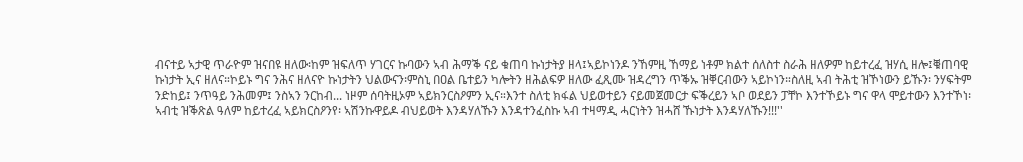ብናተይ ኣታዊ ጥራዮም ዝናበዩ ዘለው፡ከም ዝፍለጥ ሃገርና ኩባውን ኣብ ሕማቕ ናይ ቁጠባ ኩነታትያ ዘላ፤ኣይኮነንዶ ንኸምዚ ኸማይ ነቶም ክልተ ሰለስተ ስራሕ ዘለዎም ከይተረፈ ዝሃሲ ዘሎ፤ቑጠባዊ ኩነታት ኢና ዘለና።ኮይኑ ግና ንሕና ዘለናዮ ኩነታትን ህልውናን፡ምስኒ በዐል ቤተይን ካሎትን ዘሕልፍዎ ዘለው ፈጺሙ ዝዳረግን ጥቕኡ ዝቐርብውን ኣይኮነን።ስለዚ ኣብ ትሕቲ ዝኾነውን ይኹን፡ ንሃፍትም ንድከይ፤ ንጥዓይ ንሕመም፤ ንስኣን ንርከብ... ነዞም ሰባትዚኦም ኣይክንርስዖምን ኢና።እንተ ስለቲ ክፋል ህይወተይን ናይመጀመርታ ፍቕረይን ኣቦ ወደይን ፓቸኮ እንተኾይኑ ግና ዋላ ሞይተውን እንተኾነ፡ ኣብቲ ዝቕጽል ዓለም ከይተረፈ ኣይክርስዖንየ፡ ኣሽንኩዋይዶ ብህይወት እንዳሃለኹን እንዳተንፈስኩ ኣብ ተዛማዲ ሓርነትን ዝሓሸ ኹነታት እንዳሃለኹን!!!''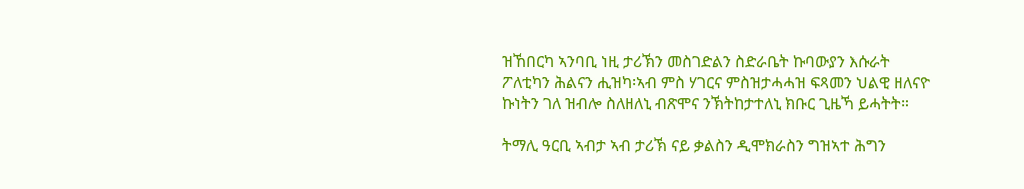ዝኸበርካ ኣንባቢ ነዚ ታሪኽን መስገድልን ስድራቤት ኩባውያን እሱራት ፖለቲካን ሕልናን ሒዝካ፡ኣብ ምስ ሃገርና ምስዝታሓሓዝ ፍጻመን ህልዊ ዘለናዮ ኩነትን ገለ ዝብሎ ስለዘለኒ ብጽሞና ንኽትከታተለኒ ክቡር ጊዜኻ ይሓትት።

ትማሊ ዓርቢ ኣብታ ኣብ ታሪኽ ናይ ቃልስን ዲሞክራስን ግዝኣተ ሕግን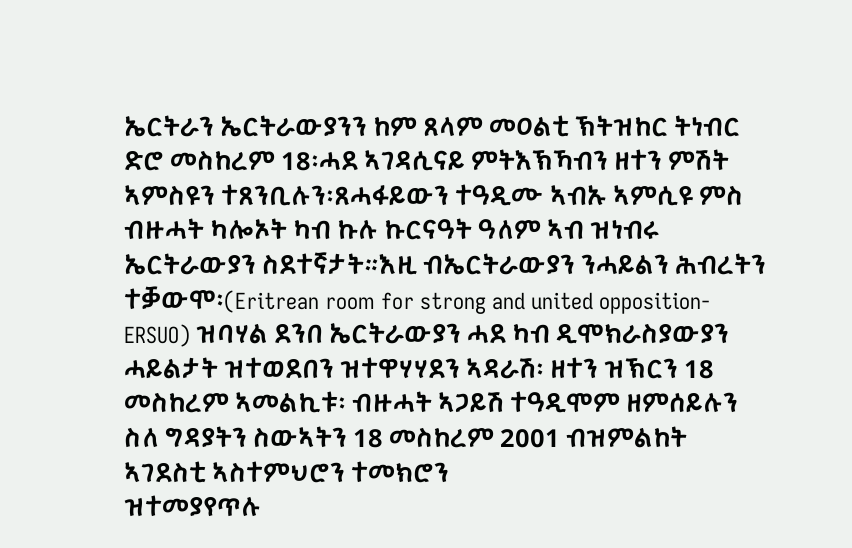ኤርትራን ኤርትራውያንን ከም ጸላም መዐልቲ ኽትዝከር ትነብር ድሮ መስከረም 18፡ሓደ ኣገዳሲናይ ምትእኽኻብን ዘተን ምሽት ኣምስዩን ተጸንቢሉን፡ጸሓፋይውን ተዓዲሙ ኣብኡ ኣምሲዩ ምስ ብዙሓት ካሎኦት ካብ ኩሉ ኩርናዓት ዓለም ኣብ ዝነብሩ ኤርትራውያን ስደተኛታት።እዚ ብኤርትራውያን ንሓይልን ሕብረትን ተቓውሞ፡(Eritrean room for strong and united opposition-ERSUO) ዝባሃል ደንበ ኤርትራውያን ሓደ ካብ ዲሞክራስያውያን ሓይልታት ዝተወደበን ዝተዋሃሃደን ኣዳራሽ፡ ዘተን ዝኽርን 18 መስከረም ኣመልኪቱ፡ ብዙሓት ኣጋይሽ ተዓዲሞም ዘምሰይሉን ስለ ግዳያትን ስውኣትን 18 መስከረም 2001 ብዝምልከት ኣገደስቲ ኣስተምህሮን ተመክሮን
ዝተመያየጥሉ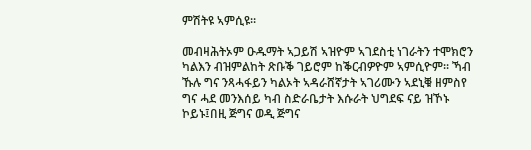ምሽትዩ ኣምሲዩ።

መብዛሕትኦም ዑዱማት ኣጋይሽ ኣዝዮም ኣገደስቲ ነገራትን ተሞክሮን ካልእን ብዝምልከት ጽቡቕ ገይሮም ከቕርብዎዮም ኣምሲዮም፡፡ ኻብ ኹሉ ግና ንጻሓፋይን ካልኦት ኣዳራሸኛታት ኣገሪሙን ኣደኒቑ ዘምስየ ግና ሓደ መንእሰይ ካብ ስድራቤታት እሱራት ህግደፍ ናይ ዝኾኑ ኮይኑ፤በዚ ጅግና ወዲ ጅግና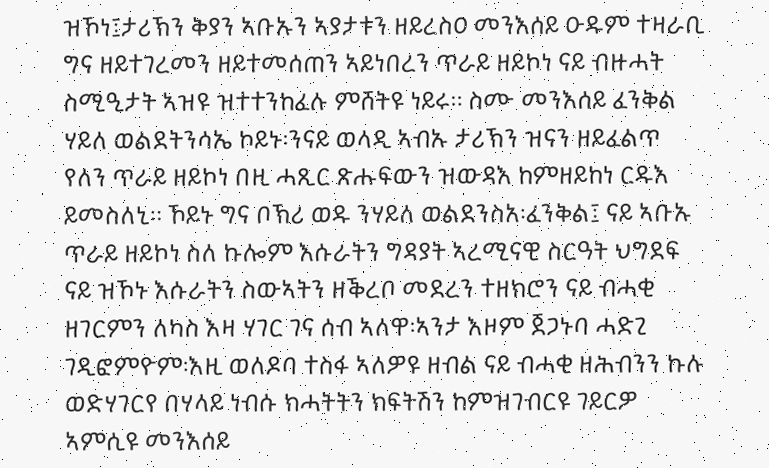ዝኾነ፤ታሪኽን ቅያን ኣቡኡን ኣያታቱን ዘይረስዐ መንእሰይ ዑዱም ተዛራቢ ግና ዘይተገረመን ዘይተመሰጠን ኣይነበረን ጥራይ ዘይኮነ ናይ ብዙሓት ስሚዒታት ኣዝዩ ዝተተንከፈሉ ምሸትዩ ነይሩ። ስሙ መንእሰይ ፈንቅል ሃይለ ወልደትንሳኤ ኮይኑ፡ንናይ ወላዲ ኣብኡ ታሪኽን ዝናን ዘይፈልጥ የለን ጥራይ ዘይኮነ በዚ ሓጺር ጽሑፍውን ዝውዳእ ከምዘይከነ ርዱእ ይመስለኒ። ኾይኑ ግና ቦኽሪ ወዱ ንሃይለ ወልደንስአ፡ፈንቅል፤ ናይ ኣቡኡ ጥራይ ዘይኮነ ስለ ኩሎም እሱራትን ግዳያት ኣረሚናዊ ስርዓት ህግደፍ ናይ ዝኾኑ እሱራትን ስውኣትን ዘቕረቦ መደረን ተዘክሮን ናይ ብሓቂ ዘገርምን ለካስ እዛ ሃገር ገና ሰብ ኣለዋ፡ኣንታ እዞም ጀጋኑባ ሓድጊ ገዲፎምዮም፡እዚ ወለዶባ ተስፋ ኣለዎዩ ዘብል ናይ ብሓቂ ዘሕብንን ኩሉ ወድሃገርየ በሃላይ ነብሱ ክሓትትን ክፍትሽን ከምዝገብርዩ ገይርዎ ኣምሲዩ መንእሰይ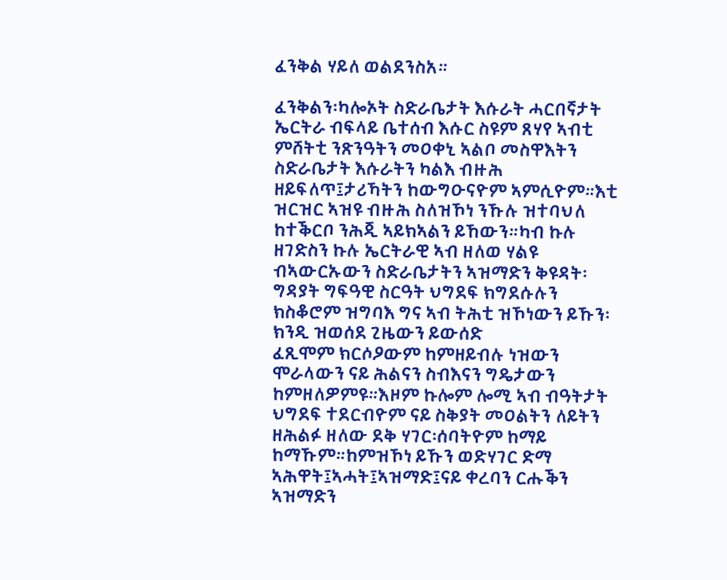ፈንቅል ሃይለ ወልደንስአ።

ፈንቅልን፡ካሎኦት ስድራቤታት እሱራት ሓርበኛታት ኤርትራ ብፍላይ ቤተሰብ እሱር ስዩም ጸሃየ ኣብቲ ምሸትቲ ንጽንዓትን መዐቀኒ ኣልቦ መስዋእትን ስድራቤታት እሱራትን ካልእ ብዙሕ ዘይፍለጥ፤ታሪኻትን ከውግዑናዮም ኣምሲዮም።እቲ ዝርዝር ኣዝዩ ብዙሕ ስለዝኾነ ንኹሉ ዝተባህለ ከተቕርቦ ንሕጂ ኣይክኣልን ይኸውን።ካብ ኩሉ ዘገድስን ኩሉ ኤርትራዊ ኣብ ዘለወ ሃልዩ ብኣውርኡውን ስድራቤታትን ኣዝማድን ቅዩዳት፡ግዳያት ግፍዓዊ ስርዓት ህግደፍ ክግደሱሉን ክስቆሮም ዝግባእ ግና ኣብ ትሕቲ ዝኾነውን ይኹን፡ክንዲ ዝወሰደ ጊዜውን ይውሰድ
ፈጺሞም ክርሶዖውም ከምዘይብሉ ነዝውን ሞራላውን ናይ ሕልናን ስብእናን ግዴታውን ከምዘለዎምዩ።እዞም ኩሎም ሎሚ ኣብ ብዓትታት ህግደፍ ተደርብዮም ናይ ስቅያት መዐልትን ለይትን ዘሕልፉ ዘለው ደቅ ሃገር፡ሰባትዮም ከማይ ከማኹም።ከምዝኾነ ይኹን ወድሃገር ድማ ኣሕዋት፤ኣሓት፤ኣዝማድ፤ናይ ቀረባን ርሑቕን ኣዝማድን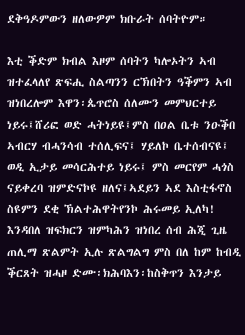ደቅዓዶምውን ዘለውዎም ክቡራት ሰባትዮም።

እቲ ቕድም ክብል እዞም ሰባትን ካሎኦትን ኣብ ዝተፈላለየ ጽፍሒ ስልጣንን ርኽበትን ዓቕምን ኣብ ዝነበረሎም እዋን፡ጴጥሮስ ሰለሙን መምህርተይ ነይሩ፤ሸሪፎ ወድ ሓትነይዩ፤ምስ በዐል ቤቱ ንዑቕበ ኣብርሃ ብሓንሳብ ተሰሊፍና፤ ሃይለኮ ቤተሰብናዩ፤ ወዲ ኢታይ መሳርሕተይ ነይሩ፤ ምስ መርየም ሓጎስ ናይቀረባ ዝምድናኮዩ ዘለና፤ኣደይን ኣደ እስቲፋኖስ ስዩምን ደቂ ኽልተሕዋትየንኮ ሕሩመይ ኢለካ! እንዳበለ ዝፍክርን ዝምካሕን ዝነበረ ሰብ ሕጂ ጊዜ ጠሊማ ጽልምት ኢሉ ጽልግልግ ምስ በለ ከም ከብዲ ቕርጸት ዝሓዞ ድሙ፡ክሕባእን፡ከስቅጥን እንታይ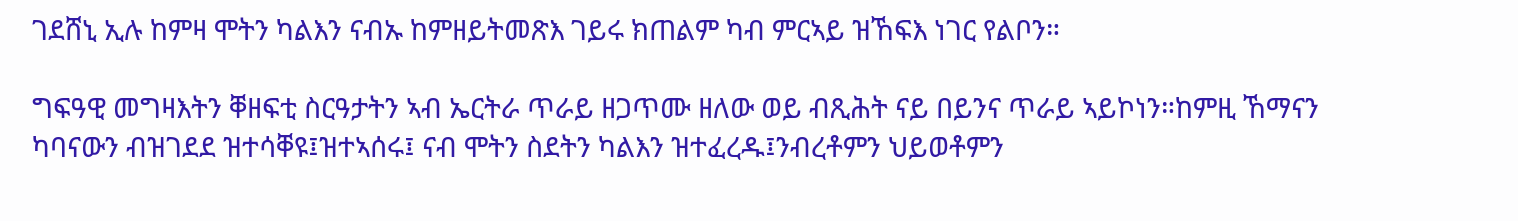ገደሸኒ ኢሉ ከምዛ ሞትን ካልእን ናብኡ ከምዘይትመጽእ ገይሩ ክጠልም ካብ ምርኣይ ዝኸፍእ ነገር የልቦን።

ግፍዓዊ መግዛእትን ቐዘፍቲ ስርዓታትን ኣብ ኤርትራ ጥራይ ዘጋጥሙ ዘለው ወይ ብጺሕት ናይ በይንና ጥራይ ኣይኮነን።ከምዚ ኸማናን ካባናውን ብዝገደደ ዝተሳቐዩ፤ዝተኣሰሩ፤ ናብ ሞትን ስደትን ካልእን ዝተፈረዱ፤ንብረቶምን ህይወቶምን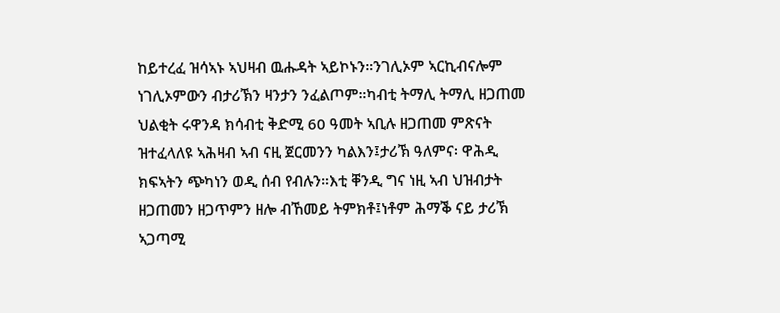ከይተረፈ ዝሳኣኑ ኣህዛብ ዉሑዳት ኣይኮኑን።ንገሊኦም ኣርኪብናሎም ነገሊኦምውን ብታሪኽን ዛንታን ንፈልጦም።ካብቲ ትማሊ ትማሊ ዘጋጠመ ህልቂት ሩዋንዳ ክሳብቲ ቅድሚ 60 ዓመት ኣቢሉ ዘጋጠመ ምጽናት ዝተፈላለዩ ኣሕዛብ ኣብ ናዚ ጀርመንን ካልእን፤ታሪኽ ዓለምና፡ ዋሕዲ ክፍኣትን ጭካነን ወዲ ሰብ የብሉን።እቲ ቐንዲ ግና ነዚ ኣብ ህዝብታት ዘጋጠመን ዘጋጥምን ዘሎ ብኸመይ ትምክቶ፤ነቶም ሕማቕ ናይ ታሪኽ ኣጋጣሚ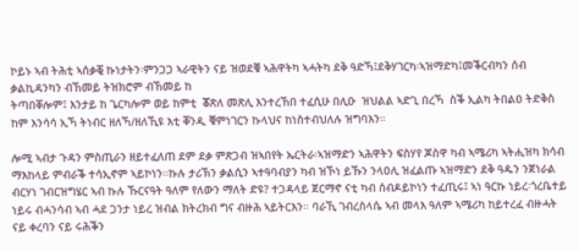ኮይኑ ኣብ ትሕቲ ኣሰቃቒ ኩነታትን፡ምንጋጋ ኣራዊትን ናይ ዝወደቑ ኣሕዋትካ ኣሓትካ ደቅ ዓድኻ፤ደቅሃገርካ፡ኣዝማድካ፤መቕርብካን ሰብ ቃልኪዳንካን ብኸመይ ትዝክሮም ብኸመይ ከ
ትጣበቐሎም፤ እንታይ ከ ጌርካሎም ወይ ከምቲ  ቖጽለ መጽሊ እንተረኸበ ተፈሲሁ በሊዑ  ዝህልል ኣድጊ በረኻ  ስቕ ኢልካ ትበልዐ ትድቅስ ከም እንሳሳ ኢኻ ትነብር ዘለኻ/ዘለኺዩ እቲ ቐንዲ ቑምነገርን ኩላህና ከነስተብህለሉ ዝግባእን።

ሎሚ ኣብታ ጉዳን ምስጢራን ዘይተፈለጠ ደም ደቃ ምጽጋብ ዝኣበየት ኤርትራ፡ኣዝማድን ኣሕዋትን ፍስሃየ ጆስዋ ካብ ኣሜሪካ ኣትሒዝካ ክሳብ ማእከላይ ምብራቕ ተሳኢኖም ኣይኮነን።ኩሉ ታሪኽን ቃልሲን ኣተዓባብያን ካብ ዝኾነ ይኹን ንላዐሊ ዝፈልጡ ኣዝማድን ደቅ ዓዱን ንጀነራል ብርሃነ ገብርዝግሄር ኣብ ኩሉ ኹርናዓት ዓለም የለውን ማለት ድዩ? ተጋዳላይ ጀርማኖ ናቲ ካብ ሰብዶይኮነን ተፈጢሩ፤ ኣነ ዓርኩ ነይረ፡ጎረቤተይ ነይሩ ብሓንሳብ ኣብ ሓደ ጋንታ ነይረ ዝብል ክትረክብ ግና ብዙሕ ኣይትርእን። ባራኺ ገብረስላሴ ኣብ መላእ ዓለም ኣሜሪካ ከይተረፈ ብዙሓት ናይ ቀረባን ናይ ሩሕቕን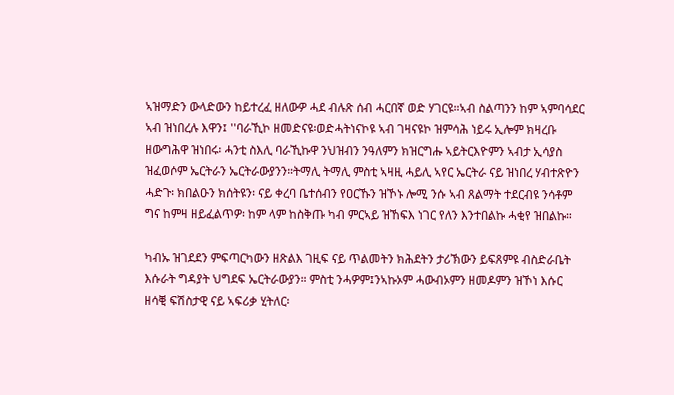ኣዝማድን ውላድውን ከይተረፈ ዘለውዎ ሓደ ብሉጽ ሰብ ሓርበኛ ወድ ሃገርዩ።ኣብ ስልጣንን ከም ኣምባሳደር ኣብ ዝነበረሉ እዋን፤ ''ባራኺኮ ዘመድናዩ፡ወድሓትነናኮዩ ኣብ ገዛናዩኮ ዝምሳሕ ነይሩ ኢሎም ክዛረቡ ዘውግሕዋ ዝነበሩ፡ ሓንቲ ስእሊ ባራኺኩዋ ንህዝብን ንዓለምን ክዝርግሑ ኣይትርእዮምን ኣብታ ኢሳያስ ዝፈወሶም ኤርትራን ኤርትራውያንን።ትማሊ ትማሊ ምስቲ ኣዛዚ ሓይሊ ኣየር ኤርትራ ናይ ዝነበረ ሃብተጽዮን ሓድጉ፡ ክበልዑን ክሰትዩን፡ ናይ ቀረባ ቤተሰብን የዐርኹን ዝኾኑ ሎሚ ንሱ ኣብ ጸልማት ተደርብዩ ንሳቶም ግና ከምዛ ዘይፈልጥዎ፡ ከም ላም ከስቅጡ ካብ ምርኣይ ዝኸፍእ ነገር የለን እንተበልኩ ሓቂየ ዝበልኩ።

ካብኡ ዝገደደን ምፍጣርካውን ዘጽልእ ገዚፍ ናይ ጥልመትን ክሕደትን ታሪኽውን ይፍጸምዩ ብስድራቤት እሱራት ግዳያት ህግደፍ ኤርትራውያን። ምስቲ ንሓዎም፤ንኣኩኦም ሓውብኦምን ዘመዶምን ዝኾነ እሱር ዘሳቒ ፍሽስታዊ ናይ ኣፍሪቃ ሂትለር፡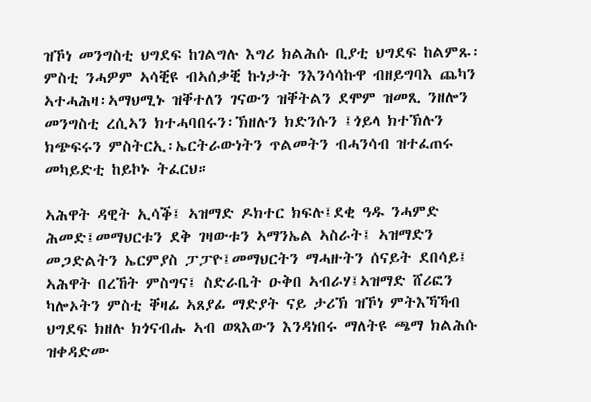ዝኾነ መንግስቲ ህግደፍ ከገልግሉ እግሪ ክልሕሱ ቢያቲ ህግደፍ ከልምጹ፡ምስቲ ንሓዎም ኣሳቒዩ ብኣሰቃቒ ኩነታት ንእንሳሳኩዋ ብዘይግባእ ጨካን ኣተሓሕዛ፡ኣማህሚኑ ዝቐተለን ገናውን ዝቐትልን ደሞም ዝመጺ ንዘሎን መንግስቲ ረሲኣን ክተሓባበሩን፡ኽዘሉን ክድንሱን ፤ጎይላ ክተኽሉን ክጭፍሩን ምስትርኢ፡ኤርትራውነትን ጥልመትን ብሓንሳብ ዝተፈጠሩ መካይድቲ ከይኮኑ ትፈርህ።

ኣሕዋት ዳዊት ኢሳቕ፤ ኣዝማድ ዶክተር ክፍሉ፤ደቂ ዓዱ ንሓምድ ሕመድ፤መማህርቱን ደቅ ገዛውቱን ኣማንኤል ኣስራት፤ ኣዝማድን መጋድልትን ኤርምያስ ፓፓዮ፤መማህርትን ማሓዙትን ሰናይት ደበሳይ፤ ኣሕዋት በረኸት ምስግና፤ ስድራቤት ዑቅበ ኣብራሃ፤ኣዝማድ ሸሪፎን ካሎኦትን ምስቲ ቐዛፊ ኣጸያፊ ማድያት ናይ ታሪኽ ዝኾነ ምትእኻኻብ ህግደፍ ክዘሉ ክጎናብሑ ኣብ ወጻእውን እንዳነበሩ ማለትዩ ጫማ ክልሕሱ ዝቀዳድሙ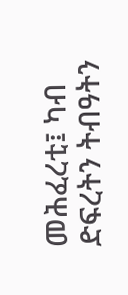መሕፈረቲ፤ ካብ ድፍረትን ትብዓትን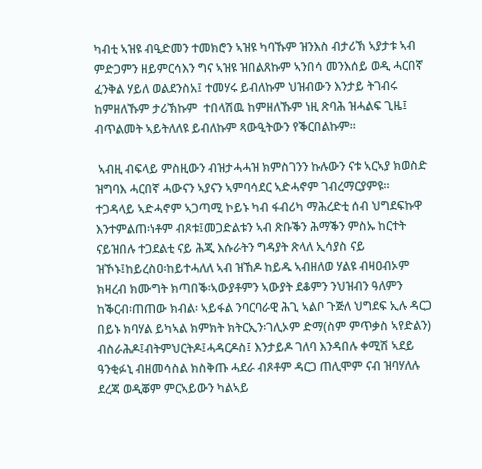ካብቲ ኣዝዩ ብዒድመን ተመክሮን ኣዝዩ ካባኹም ዝንእስ ብታሪኽ ኣያታቱ ኣብ ምድጋምን ዘይምርሳእን ግና ኣዝዩ ዝበልጸኩም ኣንበሳ መንእሰይ ወዲ ሓርበኛ ፈንቅል ሃይለ ወልደንስአ፤ ተመሃሩ ይብለኩም ህዝብውን እንታይ ትገብሩ ከምዘለኹም ታሪኽኩም  ተበላሽዉ ከምዘለኹም ነዚ ጽባሕ ዝሓልፍ ጊዜ፤ ብጥልመት ኣይትለለዩ ይብለኩም ጻውዒትውን የቕርበልኩም።

 ኣብዚ ብፍላይ ምስዚውን ብዝታሓሓዝ ክምስገንን ኩሉውን ናቱ ኣርኣያ ክወስድ ዝግባእ ሓርበኛ ሓውናን ኣያናን ኣምባሳደር ኣድሓኖም ገብረማርያምዩ። ተጋዳላይ ኣድሓኖም ኣጋጣሚ ኮይኑ ካብ ፋብሪካ ማሕረድቲ ሰብ ህግደፍኩዋ እንተምልጠ፡ነቶም ብጾቱ፤መጋድልቱን ኣብ ጽቡቕን ሕማቕን ምስኡ ከርተት ናይዝበሉ ተጋደልቲ ናይ ሕጂ እሱራትን ግዳያት ጽላለ ኢሳያስ ናይ ዝኾኑ፤ከይረስዐ፡ከይተሓለለ ኣብ ዝኸዶ ከይዱ ኣብዘለወ ሃልዩ ብዛዐብኦም ክዛረብ ክሙግት ክጣበቕ፡ኣውያቶምን ኣውያት ደቆምን ንህዝብን ዓለምን ከቕርብ፡ጠጠው ክብል፡ ኣይፋል ንባርባራዊ ሕጊ ኣልቦ ጉጅለ ህግደፍ ኢሉ ዳርጋ በይኑ ክባሃል ይካኣል ክምክት ክትርኢን፡ገሊኦም ድማ(ስም ምጥቃስ ኣየድልን) ብስራሕዶ፤ብትምህርትዶ፤ሓዳርዶስ፤ እንታይዶ ገለባ እንዳበሉ ቀሚሽ ኣደይ ዓንቂፉኒ ብዘመሳስል ክስቅጡ ሓደራ ብጾቶም ዳርጋ ጠሊሞም ናብ ዝባሃለሉ ደረጃ ወዲቖም ምርኣይውን ካልኣይ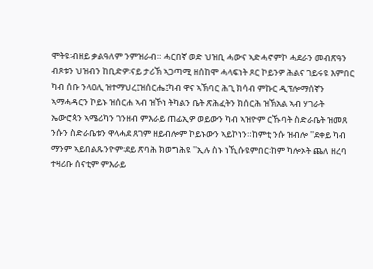ሞትዩ፡ብዘይ ቃልዓለም ንምዝራብ። ሓርበኛ ወድ ህዝቢ ሓውና ኣድሓኖምኮ ሓደራን መብጽዓን ብጾቱን ህዝብን ከቢድዎ፡ናይ ታሪኽ ኣጋጣሚ ዘሰከሞ ሓላፍነት ጾር ኮይንዎ ሕልና ገይሩዩ እምበር ካብ ሰቡ ንላዐሊ ዝተማህረ፤ዝሰርሔ፤ካብ ዋና ኣኽባር ሕጊ ክሳብ ምኩር ዲፕሎማሰኛን ኣማሓዳርን ኮይኑ ዝሰርሐ ኣብ ዝኾነ ትካልን ቤት ጽሕፈትን ክሰርሕ ዝኽአል ኣብ ሃገራት ኤውሮጳን ኣሜሪካን ገንዘብ ምእራይ ጠፊኢዎ ወይውን ካብ ኣዝዮም ርኹባት ስድራቤት ዝመጸ ንሱን ስድራቤቱን ዋላሓደ ጸገም ዘይብሎም ኮይኑውን ኣይኮነን።ከምቲ ንሱ ዝብሎ ''ደቀይ ካብ ማንም ኣይበልጹንዮም፡ደይ ጽባሕ ክወግሕዩ ''ኢሉ ስኑ ነኺሱዩምበር፡ከም ካሎኦት ጨለ ዘረባ ተዛሪቡ ሰናቲም ምእራይ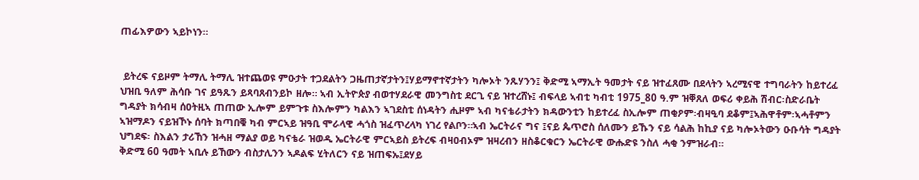ጠፊእዎውን ኣይኮነን።


 ይትረፍ ናይዞም ትማሊ ትማሊ ዝተጨወዩ ምዑታት ተጋደልትን ጋዜጠታኛታትን፤ሃይማኖተኛታትን ካሎኦት ንጹሃንን፤ ቅድሚ ኣማኢት ዓመታት ናይ ዝተፈጸሙ በደላትን ኣረሚናዊ ተግባራትን ከይተረፈ ህዝቢ ዓለም ሕሳቡ ገና ይዓጹን ይጻባጸብንይኮ ዘሎ። ኣብ ኢትዮጵያ ብወተሃደራዊ መንግስቲ ደርጊ ናይ ዝተረሸኑ፤ ብፍላይ ኣብቲ ካብቲ 1975_80 ዓ.ም ዝቐጸለ ወፍሪ ቀይሕ ሽብር፡ስድራቤት ግዳያት ክሳብዛ ሰዐትዚኣ ጠጠው ኢሎም ይምጉቱ ስእሎምን ካልእን ኣገደስቲ ሰነዳትን ሒዞም ኣብ ካናቴራታትን ክዳውንቲን ከይተረፈ ስኢሎም ጠቂዖም፡ብዛዒባ ደቆም፤ኣሕዋቶም፡ኣሓቶምን ኣዝማዶን ናይዝኾኑ ሰባት ክጣበቑ ካብ ምርኣይ ዝዓቢ ሞራላዊ ሓጎስ ዝፈጥረላካ ነገረ የልቦን።ኣብ ኤርትራና ግና ፤ናይ ጴጥሮስ ሰለሙን ይኹን ናይ ሳልሕ ከኪያ ናይ ካሎኦትውን ዑቡሳት ግዳያት ህግደፍ፡ ስእልን ታሪኸን ዝሓዘ ማልያ ወይ ካናቴራ ዝወዲ ኤርትራዊ ምርኣይስ ይትረፍ ብዛዐብኦም ዝዛረብን ዘስቆርቁርን ኤርትራዊ ውሑድዩ ንስለ ሓቂ ንምዝራብ።
ቅድሚ 60 ዓመት ኣቢሉ ይኸውን ብስታሊንን ኣዶልፍ ሂትለርን ናይ ዝጠፍኡ፤ደሃይ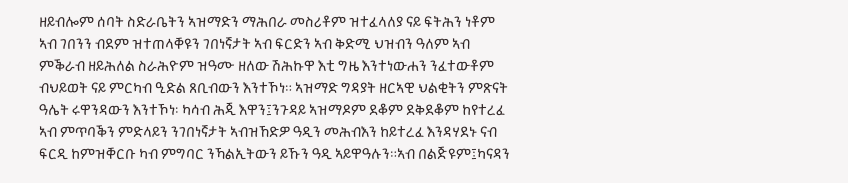ዘይብሎም ሰባት ስድራቤትን ኣዝማድን ማሕበራ መስሪቶም ዝተፈላለያ ናይ ፍትሕን ነቶም ኣብ ገበንን ብደም ዝተጠላቐዩን ገበነኛታት ኣብ ፍርድን ኣብ ቅድሚ ህዝብን ዓለም ኣብ ምቕራብ ዘይሕለል ስራሕዮም ዝዓሙ ዘለው ሽሕኩዋ እቲ ግዜ እንተነውሐን ንፈተውቶም ብህይወት ናይ ምርካብ ዒድል ጸቢብውን እንተኾነ። ኣዝማድ ግዳያት ዘርኣዊ ህልቂትን ምጽናት ዓሌት ሩዋንዳውን እንተኾነ፡ ካሳብ ሕጂ እዋን፤ንጉዳይ ኣዝማዶም ደቆም ደቅደቆም ከየተረፈ ኣብ ምጥባቕን ምድላይን ንገበነኛታት ኣብዝኸድዎ ዓዲን መሕብእን ከይተረፈ እንዳሃደኑ ናብ ፍርዲ ከምዝቐርቡ ካብ ምግባር ንኻልኢትውን ይኹን ዓዲ ኣይዋዓሉን።ኣብ በልጅዩም፤ካናዳን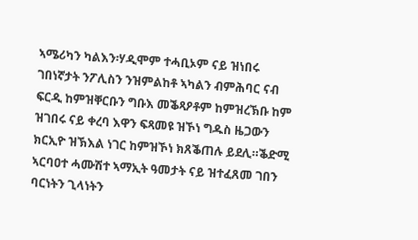ኣሜሪካን ካልእን፡ሃዲሞም ተሓቢኦም ናይ ዝነበሩ ገበነኛታት ንፖሊስን ንዝምልከቶ ኣካልን ብምሕባር ናብ ፍርዲ ከምዝቐርቡን ግቡእ መቕጻዖቶም ከምዝረኽቡ ከም ዝገበሩ ናይ ቀረባ እዋን ፍጻመዩ ዝኾነ ግዱስ ዜጋውን ክርኢዮ ዝኽእል ነገር ከምዝኾነ ክጸቕጠሉ ይደሊ።ቕድሚ ኣርባዐተ ሓሙሽተ ኣማኢት ዓመታት ናይ ዝተፈጸመ ገበን ባርነትን ጊላነትን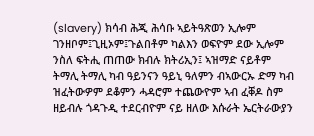(slavery) ክሳብ ሕጂ ሕሳቡ ኣይትዓጽወን ኢሎም ገንዘቦም፤ጊዚኦም፤ጉልበቶም ካልእን ወፍዮም ደው ኢሎም ንስለ ፍትሒ ጠጠው ክብሉ ክትሪኢን፤ ኣዝማድ ናይቶም ትማሊ ትማሊ ካብ ዓይንናን ዓይኒ ዓለምን ብኣውርኡ ድማ ካብ ዝፈትውዎም ደቆምን ሓዳሮም ተጨውዮም ኣብ ፈቐዶ ስም ዘይብሉ ጎዳጉዲ ተደርብዮም ናይ ዘለው እሱራት ኤርትራውያን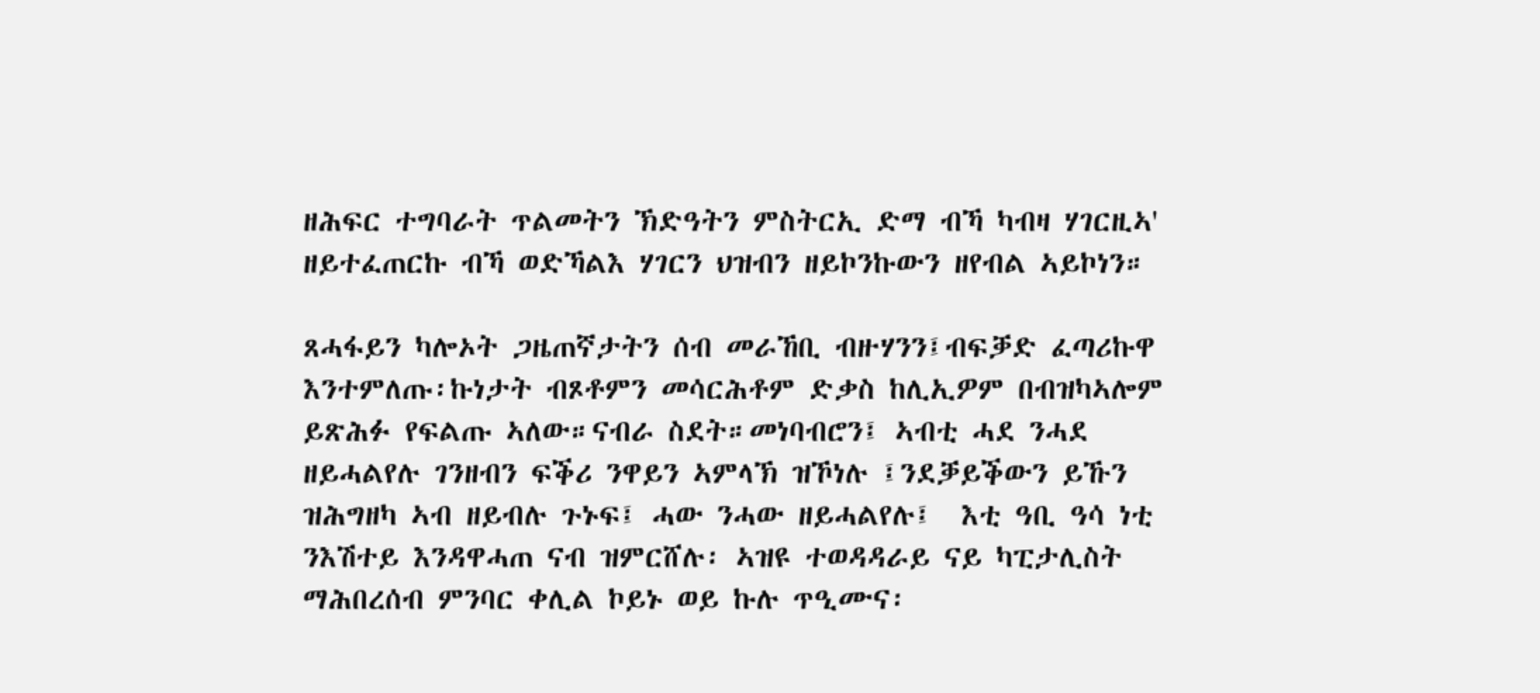ዘሕፍር ተግባራት ጥልመትን ኽድዓትን ምስትርኢ ድማ ብኻ ካብዛ ሃገርዚኣ' ዘይተፈጠርኩ ብኻ ወድኻልእ ሃገርን ህዝብን ዘይኮንኩውን ዘየብል ኣይኮነን።

ጸሓፋይን ካሎኦት ጋዜጠኛታትን ሰብ መራኸቢ ብዙሃንን፤ብፍቓድ ፈጣሪኩዋ እንተምለጡ፡ኩነታት ብጾቶምን መሳርሕቶም ድቃስ ከሊኢዎም በብዝካኣሎም ይጽሕፉ የፍልጡ ኣለው።ናብራ ስደት።መነባብሮን፤ ኣብቲ ሓደ ንሓደ ዘይሓልየሉ ገንዘብን ፍቕሪ ንዋይን ኣምላኽ ዝኾነሉ ፤ንደቓይቕውን ይኹን ዝሕግዘካ ኣብ ዘይብሉ ጉኑፍ፤ ሓው ንሓው ዘይሓልየሉ፤  እቲ ዓቢ ዓሳ ነቲ ንእሽተይ እንዳዋሓጠ ናብ ዝምርሸሉ፡ ኣዝዩ ተወዳዳራይ ናይ ካፒታሊስት ማሕበረሰብ ምንባር ቀሊል ኮይኑ ወይ ኩሉ ጥዒሙና፡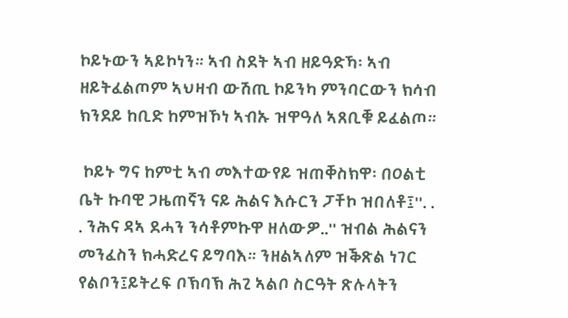ኮይኑውን ኣይኮነን። ኣብ ስደት ኣብ ዘይዓድኻ፡ ኣብ ዘይትፈልጦም ኣህዛብ ውሽጢ ኮይንካ ምንባርውን ክሳብ ክንደይ ከቢድ ከምዝኾነ ኣብኡ ዝዋዓለ ኣጸቢቑ ይፈልጦ።

 ኮይኑ ግና ከምቲ ኣብ መእተውየይ ዝጠቐስክዋ፡ በዐልቲ ቤት ኩባዊ ጋዜጠኛን ናይ ሕልና እሱርን ፓቸኮ ዝበለቶ፤''. . . ንሕና ዳኣ ደሓን ንሳቶምኩዋ ዘለውዎ..'' ዝብል ሕልናን መንፈስን ክሓድረና ይግባእ። ንዘልኣለም ዝቕጽል ነገር የልቦን፤ይትረፍ ቦኽባኽ ሕጊ ኣልቦ ስርዓት ጽሉላትን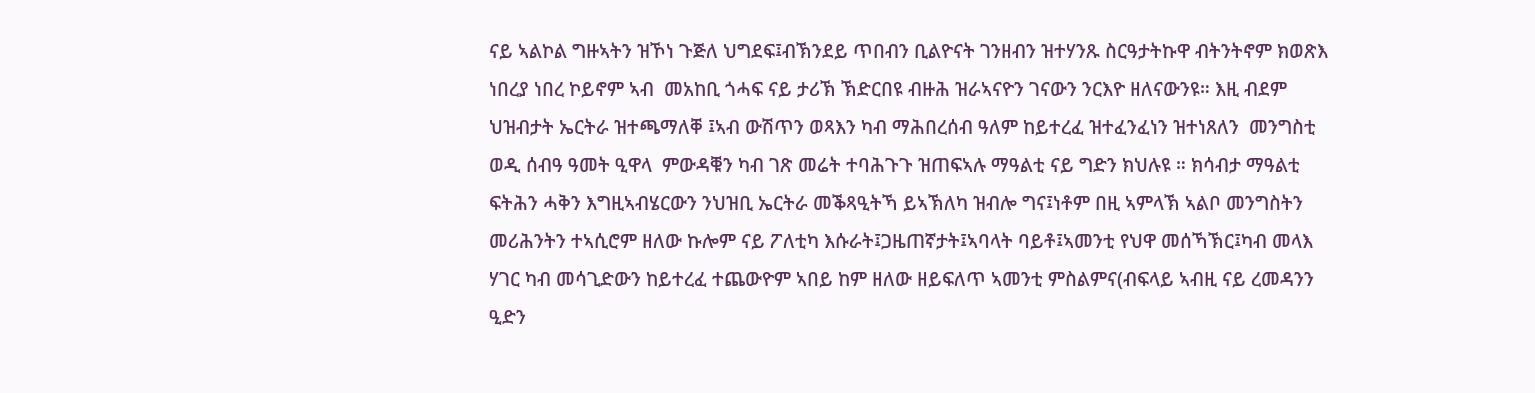ናይ ኣልኮል ግዙኣትን ዝኾነ ጉጅለ ህግደፍ፤ብኽንደይ ጥበብን ቢልዮናት ገንዘብን ዝተሃንጹ ስርዓታትኩዋ ብትንትኖም ክወጽእ ነበረያ ነበረ ኮይኖም ኣብ  መአከቢ ጎሓፍ ናይ ታሪኽ ኽድርበዩ ብዙሕ ዝራኣናዮን ገናውን ንርእዮ ዘለናውንዩ። እዚ ብደም ህዝብታት ኤርትራ ዝተጫማለቐ ፤ኣብ ውሽጥን ወጻእን ካብ ማሕበረሰብ ዓለም ከይተረፈ ዝተፈንፈነን ዝተነጸለን  መንግስቲ ወዲ ሰብዓ ዓመት ዒዋላ  ምውዳቑን ካብ ገጽ መሬት ተባሕጉጉ ዝጠፍኣሉ ማዓልቲ ናይ ግድን ክህሉዩ ። ክሳብታ ማዓልቲ ፍትሕን ሓቅን እግዚኣብሄርውን ንህዝቢ ኤርትራ መቕጻዒትኻ ይኣኽለካ ዝብሎ ግና፤ነቶም በዚ ኣምላኽ ኣልቦ መንግስትን መሪሕንትን ተኣሲሮም ዘለው ኩሎም ናይ ፖለቲካ እሱራት፤ጋዜጠኛታት፤ኣባላት ባይቶ፤ኣመንቲ የህዋ መሰኻኽር፤ካብ መላእ ሃገር ካብ መሳጊድውን ከይተረፈ ተጨውዮም ኣበይ ከም ዘለው ዘይፍለጥ ኣመንቲ ምስልምና(ብፍላይ ኣብዚ ናይ ረመዳንን ዒድን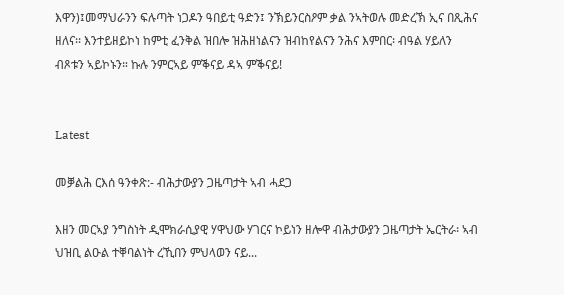እዋን)፤መማህራንን ፍሉጣት ነጋዶን ዓበይቲ ዓድን፤ ንኽይንርስዖም ቃል ንኣትወሉ መድረኽ ኢና በጺሕና ዘለና፡፡ እንተይዘይኮነ ከምቲ ፈንቅል ዝበሎ ዝሕዘነልናን ዝብከየልናን ንሕና እምበር፡ ብዓል ሃይለን ብጾቱን ኣይኮኑን። ኩሉ ንምርኣይ ምቕናይ ዳኣ ምቕናይ!


Latest

መቓልሕ ርእሰ ዓንቀጽ:- ብሕታውያን ጋዜጣታት ኣብ ሓደጋ

እዘን መርኣያ ንግስነት ዲሞክራሲያዊ ሃዋህው ሃገርና ኮይነን ዘሎዋ ብሕታውያን ጋዜጣታት ኤርትራ፡ ኣብ ህዝቢ ልዑል ተቐባልነት ረኺበን ምህላወን ናይ...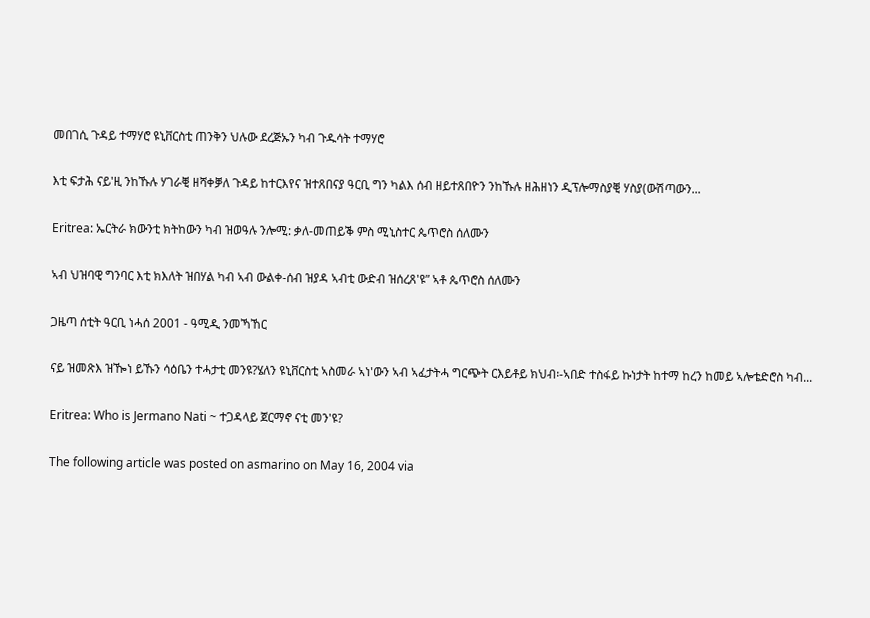መበገሲ ጉዳይ ተማሃሮ ዩኒቨርስቲ ጠንቅን ህሉው ደረጅኡን ካብ ጉዱሳት ተማሃሮ

እቲ ፍታሕ ናይ'ዚ ንከኹሉ ሃገራቒ ዘሻቀቓለ ጉዳይ ከተርእየና ዝተጸበናያ ዓርቢ ግን ካልእ ሰብ ዘይተጸበዮን ንከኹሉ ዘሕዘነን ዲፕሎማስያቒ ሃስያ(ውሽጣውን...

Eritrea: ኤርትራ ክውንቲ ክትከውን ካብ ዝወዓሉ ንሎሚ: ቃለ-መጠይቕ ምስ ሚኒስተር ጴጥሮስ ሰለሙን

ኣብ ህዝባዊ ግንባር እቲ ክእለት ዝበሃል ካብ ኣብ ውልቀ-ሰብ ዝያዳ ኣብቲ ውድብ ዝሰረጸ'ዩ” ኣቶ ጴጥሮስ ሰለሙን

ጋዜጣ ሰቲት ዓርቢ ነሓሰ 2001 - ዓሚዲ ንመኻኸር

ናይ ዝመጽእ ዝዀነ ይኹን ሳዕቤን ተሓታቲ መንዩ?ሄለን ዩኒቨርስቲ ኣስመራ ኣነ'ውን ኣብ ኣፈታትሓ ግርጭት ርእይቶይ ክህብ፡-ኣበድ ተስፋይ ኩነታት ከተማ ከረን ከመይ ኣሎቴድሮስ ካብ...

Eritrea: Who is Jermano Nati ~ ተጋዳላይ ጀርማኖ ናቲ መን'ዩ?

The following article was posted on asmarino on May 16, 2004 via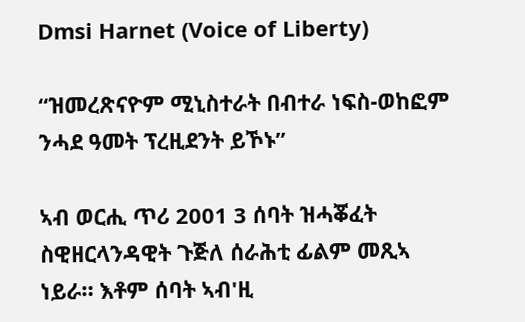Dmsi Harnet (Voice of Liberty)

“ዝመረጽናዮም ሚኒስተራት በብተራ ነፍስ-ወከፎም ንሓደ ዓመት ፕረዚደንት ይኾኑ”

ኣብ ወርሒ ጥሪ 2001 3 ሰባት ዝሓቖፈት ስዊዘርላንዳዊት ጉጅለ ሰራሕቲ ፊልም መጺኣ ነይራ። እቶም ሰባት ኣብ'ዚ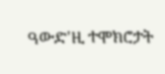ዓውድ'ዚ ተሞክሮታት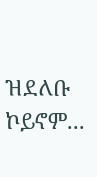ዝደለቡ ኮይኖም...